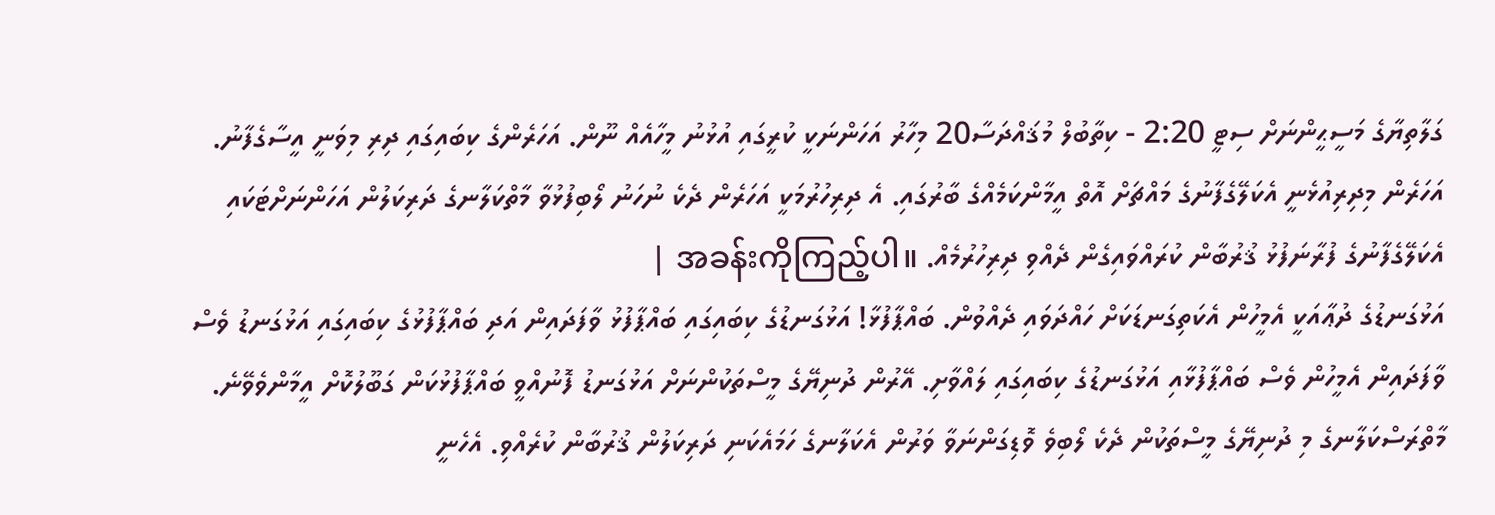ގަލާތިޔާގެ މަސީޙީންނަށް ސިޓީ 2:20 - ކިތާބުލް މުޤައްދަސާ20 މިހާރު އަހަންނަކީ ކުރީގައި އުޅުނު މީހާއެއް ނޫން. އަހަރެންގެ ކިބައިގައި ދިރި މިވަނީ އީސާގެފާނު. އަހަރެން މިދިރިއުޅެނީ އެކަލޭގެފާނުގެ މައްޗަށް އޮތް އީމާންކަމެއްގެ ބާރުގައި. އެ ދިރިހުރުމަކީ އަހަރެން ދެކެ ނުހަނު ލޯބިފުޅުވާ މާތްކަލާނގެ ދަރިކަލުން އަހަންނަށްޓަކައި އެކަލޭގެފާނުގެ ފުރާނަފުޅު ޤުރުބާން ކުރައްވައިގެން ދެއްވި ދިރިހުރުމެއް. အခန်းကိုကြည့်ပါ။ |
އަޅުގަނޑުގެ ދުޢާއަކީ އެމީހުން އެކަތިގަނޑަކަށް ހައްދަވައި ދެއްވުން. ބައްޕާފުޅާ! އަޅުގަނޑުގެ ކިބައިގައި ބައްޕާފުޅު ވާފަދައިން އަދި ބައްޕާފުޅުގެ ކިބައިގައި އަޅުގަނޑު ވެސް ވާފަދައިން އެމީހުން ވެސް ބައްޕާފުޅާއި އަޅުގަނޑުގެ ކިބައިގައި ލައްވާށި. އޭރުން ދުނިޔޭގެ މީސްތަކުންނަށް އަޅުގަނޑު ފޮނުއްވީ ބައްޕާފުޅުކަން ގަބޫލުކޮށް އީމާންވެވޭނެ.
މާތްރަސްކަލާނގެ މި ދުނިޔޭގެ މީސްތަކުން ދެކެ ލޯބިވެ ވޮޑިގަންނަވާ ވަރުން އެކަލާނގެ ހަމައެކަނި ދަރިކަލުން ޤުރުބާން ކުރެއްވި. އެހެނީ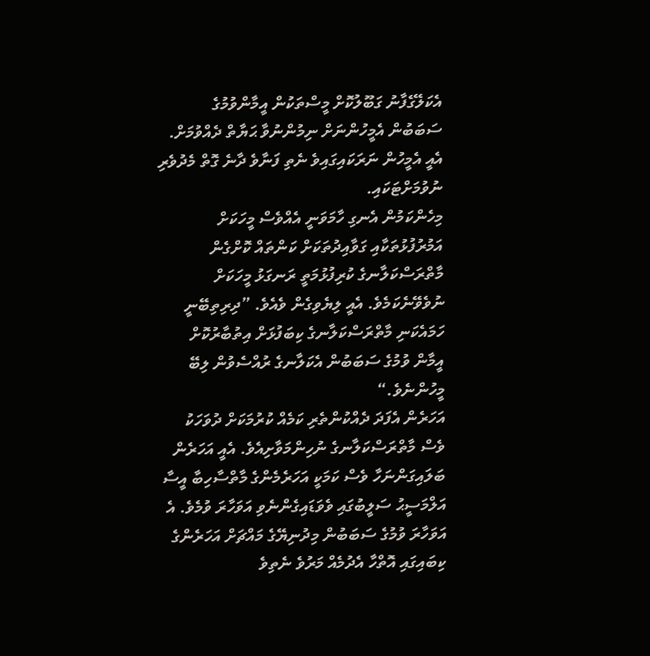އެކަލޭގެފާނު ގަބޫލުކޮށް މީސްތަކުން އީމާންވުމުގެ ސަބަބުން އެމީހުންނަށް ނިމުންނުވާ ޙަޔާތް ދެއްވުމަށް. އެއީ އެމީހުން ނަރަކައިގައިވެ ނެތި ފަނާވެ ދާނެ ގޮތް މެދުވެރި ނުވުމަށްޓަކައި.
މިހެންކަމުން އެނގި ހާމަވަނީ އެއްވެސް މީހަކަށް އަމުރުފުޅުތަކާއި ގަވާއިދުތަކަށް ކަންތައް ކޮށްގެން މާތްރަސްކަލާނގެ ކުރިފުޅުމަތީ ރަނގަޅު މީހަކަށް ނުވެވޭނެކަމެވެ. އެއީ ލިޔެވިގެން ވެއެވެ. ”ދިރިތިބޭނީ ހަމައެކަނި މާތްރަސްކަލާނގެ ކިބަފުޅަށް އިތުބާރުކޮށް އީމާން ވުމުގެ ސަބަބުން އެކަލާނގެ ރުއްސެވުން ލިބޭ މީހުންނެވެ.“
އަހަރެން އެފަދަ ދެއްކުންތެރި ކަމެއް ކުރުމަކަށް ދުވަހަކު ވެސް މާތްރަސްކަލާނގެ ނުހިންމަވާށިއެވެ. އެއީ އަހަރެން ބަލައިގަންނަހާ ވެސް ކަމަކީ އަހަރެމެންގެ މާތްސާހިބާ އީސާ އަލްމަސީޙު ސަލީބުގައި ވެވަޑައިގެންނެވި އަވަހާރަ ވުމެވެ. އެ އަވަހާރަ ވުމުގެ ސަބަބުން މިދުނިޔޭގެ މައްޗަށް އަހަރެންގެ ކިބައިގައި އޮތްހާ އެދުމެއް މަރުވެ ނެތިވެ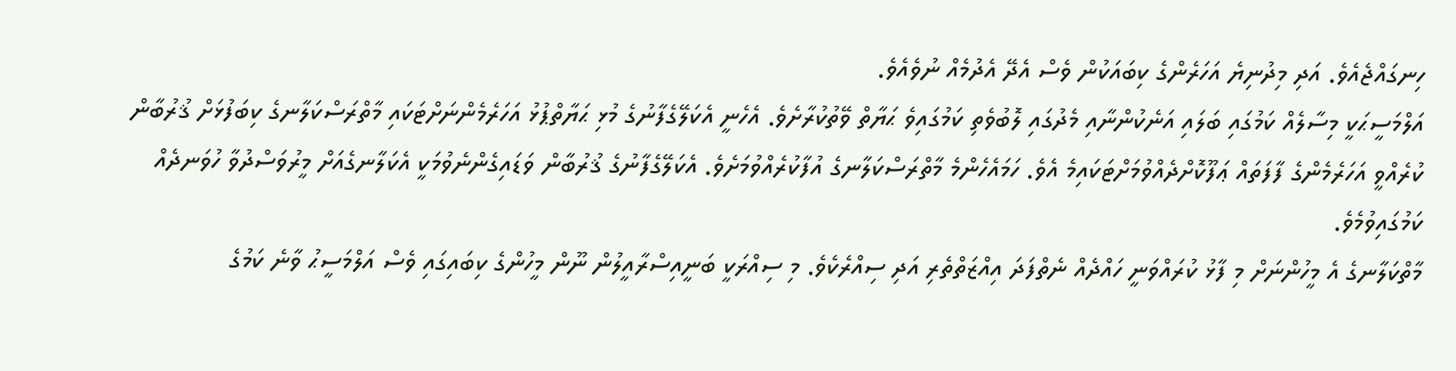ހިނގައްޖެއެވެ. އަދި މިދުނިޔެ އަހަރެންގެ ކިބައަކުން ވެސް އެދޭ އެދުމެއް ނުވެއެވެ.
އަލްމަސީޙަކީ މިސާލެއް ކަމުގައި ބަލައި އަނެކުންނާއި މެދުގައި ލޮބުވެތި ކަމުގައިވެ ޙަޔާތް ވޭތުކުރާށެވެ. އެހެނީ އެކަލޭގެފާނުގެ މުޅި ޙަޔާތްޕުޅު އަހަރެމެންނަށްޓަކައި މާތްރަސްކަލާނގެ ކިބަފުޅަށް ޤުރުބާން ކުރެއްވީ އަހަރެމެންގެ ފާފަތައް ޢަފޫކޮށްދެއްވުމަށްޓަކައިމެ އެވެ. ހަމައެހެންމެ މާތްރަސްކަލާނގެ އުފާކުރެއްވުމަށެވެ. އެކަލޭގެފާނުގެ ޤުރުބާން ވަޑައިގެންނެވުމަކީ އެކަލާނގެއަށް މީރުވަސްދުވާ ހުވަނދެއް ކަމުގައިވުމެވެ.
މާތްކަލާނގެ އެ މީހުންނަށް މި ފާޅު ކުރައްވަނީ ހައްދެއް ނެތްފަދަ އިއްޒަތްތެރި އަދި ސިއްރެކެވެ. މި ސިއްރަކީ ބަނީއިސްރާއީލުން ނޫން މީހުންގެ ކިބައިގައި ވެސް އަލްމަސީޙު ވާނެ ކަމުގެ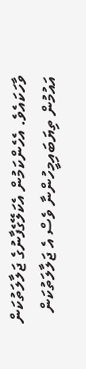ވާހަކައެވެ. އެހެންކަމުން އެކަލޭގެފާނުގެ ޖަލާލަތުކަން އައުމުން ތިޔަބައިމީހުންނާ ވެސް އެ ޖަލާލަތުކަން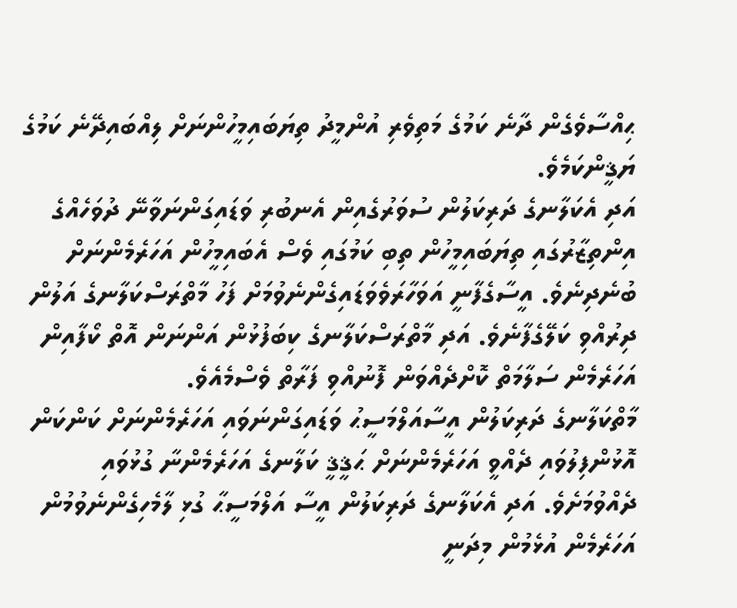ޙިއްސާވެގެން ދާނެ ކަމުގެ މަތިވެރި އުންމީދު ތިޔަބައިމީހުންނަށް ލިއްބައިދޭނެ ކަމުގެ ޔަޤީންކަމެވެ.
އަދި އެކަލާނގެ ދަރިކަލުން ސުވަރުގެއިން އެނބުރި ވަޑައިގަންނަވާނޭ ދުވަހެއްގެ އިންތިޒާރުގައި ތިޔަބައިމީހުން ތިބި ކަމުގައި ވެސް އެބައިމީހުން އަހަރެމެންނަށް ބުނެދިނެވެ. އީސާގެފާނީ އަވަހާރަވެވަޑައިގެންނެވުމަށް ފަހު މާތްރަސްކަލާނގެ އަލުން ދިރުއްވި ކަލޭގެފާނެވެ. އަދި މާތްރަސްކަލާނގެ ކިބަފުޅުން އަންނަން އޮތް ކޯފާއިން އަހަރެމެން ސަލާމަތް ކޮށްދެއްވަން ފޮނުއްވި ފަރާތް ވެސްމެއެވެ.
މާތްކަލާނގެ ދަރިކަލުން އީސާއަލްމަސީޙު ވަޑައިގަންނަވައި އަހަރެމެންނަށް ކަންކަން އޮޅުންފިލުވައި ދެއްވީ އަހަރެމެންނަށް ޙަޤީޤީ ކަލާނގެ އަހަރެމެންނާ ގުޅުވައި ދެއްވުމަށެވެ. އަދި އެކަލާނގެ ދަރިކަލުން އީސާ އަލްމަސީޙާ ގުޅި ލާމެހިގެންނެވުމުން އަހަރެމެން އުޅެމުން މިދަނީ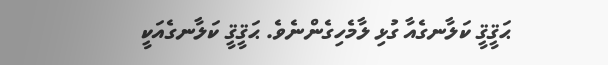ޙަޤީޤީ ކަލާނގެއާ ގުޅި ލާމެހިގެންނެވެ. ޙަޤީޤީ ކަލާނގެއަކީ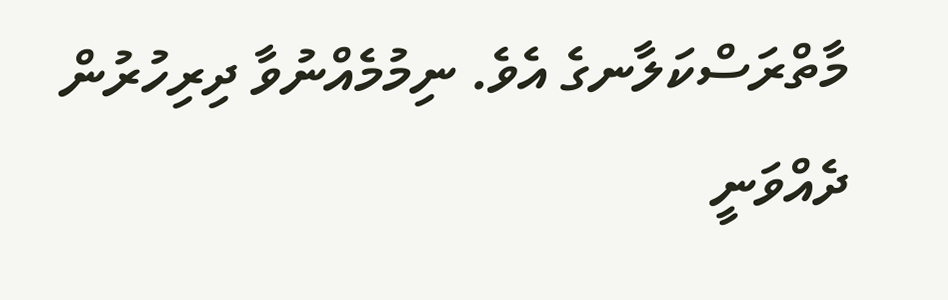މާތްރަސްކަލާނގެ އެވެ. ނިމުމެއްނުވާ ދިރިހުރުން ދެއްވަނީ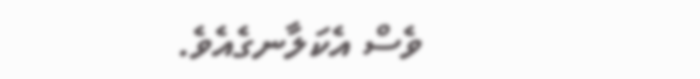ވެސް އެކަލާނގެއެވެ.